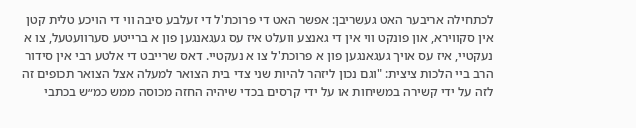לכתחילה אריבער האט געשריבן: אפשר האט די פרוכת'ל די זעלבע סיבה ווי די הויכע טלית קטן אין סקווירא, און פונקט ווי אין די גאנצע וועלט איז עס געגאנגען פון א ברייטע סערוועטעל, צו א נעקטיי, איז עס אויך געגאנגען פון א פרוכת'ל צו א נעקטיי. דאס שרייבט די אלטע רבי אין סידור הרב ביי הלכות ציצית: "וגם נכון ליזהר להיות שני צדי בית הצואר למעלה אצל הצואר תכופים זה לזה על ידי קשירה במשיחות או על ידי קרסים בכדי שיהיה החזה מכוסה ממש כמ״ש בכתבי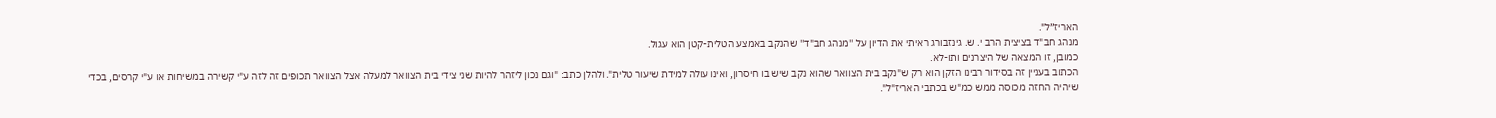האריז״ל".
מנהג חב"ד בציצית הרב י. ש. גינזבורג ראיתי את הדיון על ''מנהג חב"ד'' שהנקב באמצע הטלית-קטן הוא עגול.
כמובן, זו המצאה של היצרנים ותו-לא.
הכתוב בעניין זה בסידור רבינו הזקן הוא רק ש"נקב בית הצוואר שהוא נקב שיש בו חיסרון, ואינו עולה למידת שיעור טלית". ולהלן כתב: "וגם נכון ליזהר להיות שני צידי בית הצוואר למעלה אצל הצוואר תכופים זה לזה ע"י קשירה במשיחות או ע"י קרסים, בכדי שיהיה החזה מכוסה ממש כמ"ש בכתבי האריז"ל".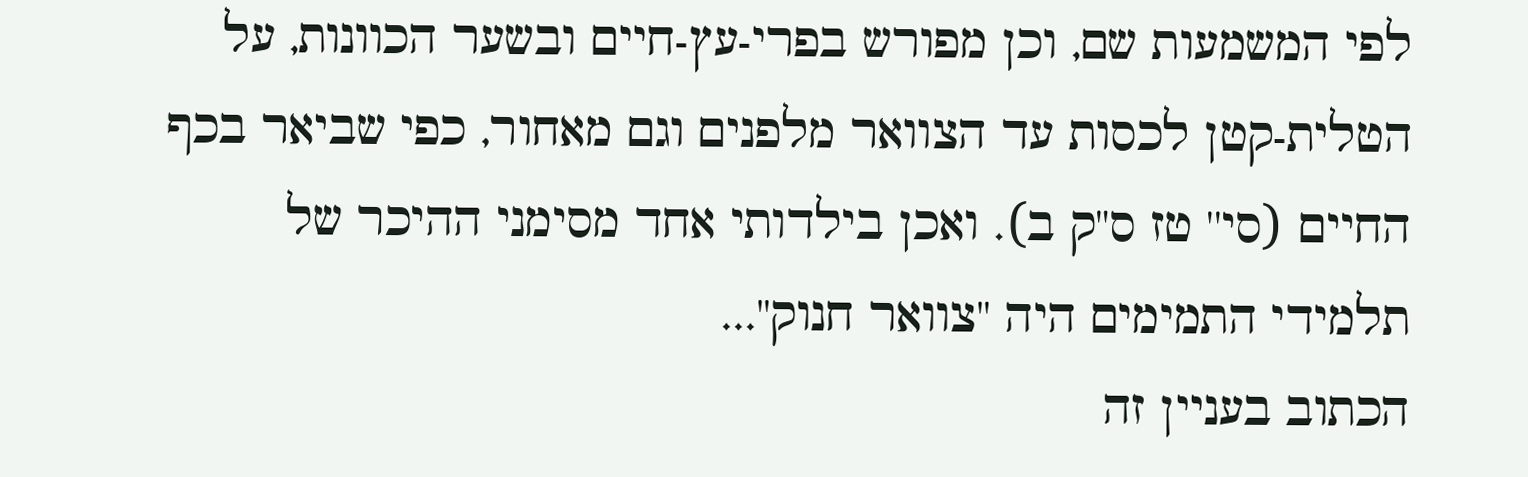לפי המשמעות שם, וכן מפורש בפרי-עץ-חיים ובשער הכוונות, על הטלית-קטן לכסות עד הצוואר מלפנים וגם מאחור, כפי שביאר בכף החיים (סי'' טז ס"ק ב). ואכן בילדותי אחד מסימני ההיכר של תלמידי התמימים היה "צוואר חנוק"...
הכתוב בעניין זה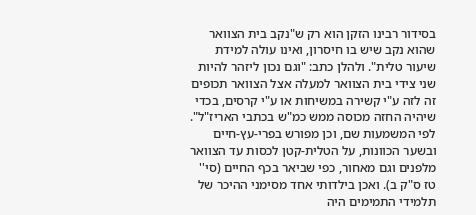בסידור רבינו הזקן הוא רק ש"נקב בית הצוואר שהוא נקב שיש בו חיסרון, ואינו עולה למידת שיעור טלית". ולהלן כתב: "וגם נכון ליזהר להיות שני צידי בית הצוואר למעלה אצל הצוואר תכופים זה לזה ע"י קשירה במשיחות או ע"י קרסים, בכדי שיהיה החזה מכוסה ממש כמ"ש בכתבי האריז"ל".
לפי המשמעות שם, וכן מפורש בפרי-עץ-חיים ובשער הכוונות, על הטלית-קטן לכסות עד הצוואר מלפנים וגם מאחור, כפי שביאר בכף החיים (סי'' טז ס"ק ב). ואכן בילדותי אחד מסימני ההיכר של תלמידי התמימים היה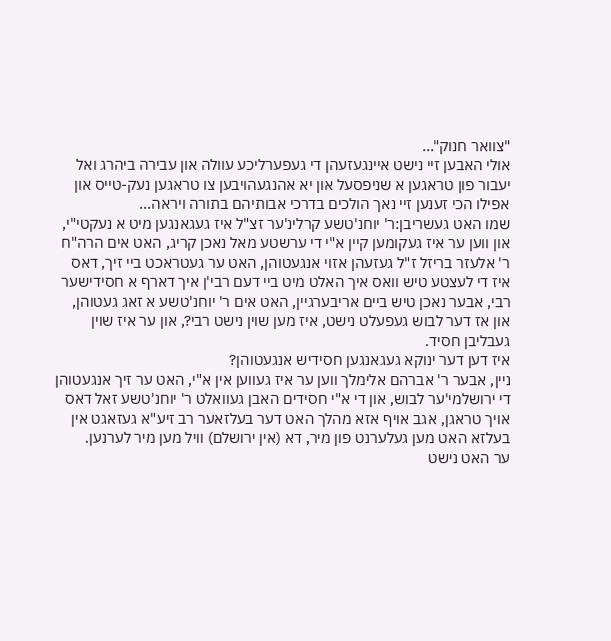"צוואר חנוק"...
אולי האבען זיי נישט איינגעזעהן די געפערליכע עוולה און עבירה ביהרג ואל יעבור פון טראגען א שניפסעל און יא אהנגעהויבען צו טראגען נעק-טייס און אפילו הכי זענען זיי נאך הולכים בדרכי אבותיהם בתורה ויראה...
שמו האט געשריבן:ר' יוחנ'טשע קרלינ'ער זצ"ל איז געגאנגען מיט א נעקטי"י, און ווען ער איז געקומען קיין א"י די ערשטע מאל נאכן קריג, האט אים הרה"ח ר' אלעזר בריזל ז"ל געזעהן אזוי אנגעטוהן, האט ער געטראכט ביי זיך, דאס איז די לעצטע טיש וואס איך האלט מיט ביי דעם רבי'ן איך דארף א חסידישער רבי, אבער נאכן טיש ביים אריבערגיין, האט אים ר' יוחנ'טשע א זאג געטוהן, און אז דער לבוש געפעלט נישט, איז מען שוין נישט רבי?, און ער איז שוין געבליבן חסיד.
איז דען דער ינוקא געגאנגען חסידיש אנגעטוהן?
ניין, אבער ר' אברהם אלימלך ווען ער איז געווען אין א"י, האט ער זיך אנגעטוהן די ירושלמי'ער לבוש, און די א"י חסידים האבן געוואלט ר' יוחנ'טשע זאל דאס אויך טראגן, אגב אויף אזא מהלך האט דער בעלזאער רב זיע"א געזאגט אין בעלזא האט מען געלערנט פון מיר, דא (אין ירושלם) וויל מען מיר לערנען.
ער האט נישט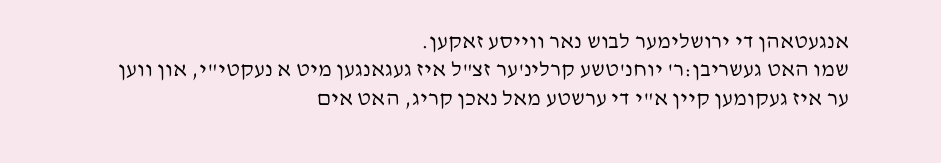אנגעטאהן די ירושלימער לבוש נאר ווייסע זאקען.
שמו האט געשריבן:ר' יוחנ'טשע קרלינ'ער זצ"ל איז געגאנגען מיט א נעקטי"י, און ווען ער איז געקומען קיין א"י די ערשטע מאל נאכן קריג, האט אים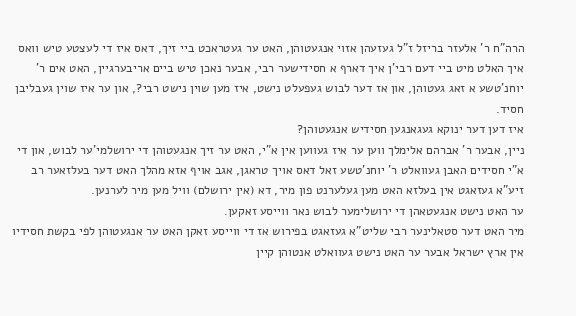הרה"ח ר' אלעזר בריזל ז"ל געזעהן אזוי אנגעטוהן, האט ער געטראכט ביי זיך, דאס איז די לעצטע טיש וואס איך האלט מיט ביי דעם רבי'ן איך דארף א חסידישער רבי, אבער נאכן טיש ביים אריבערגיין, האט אים ר' יוחנ'טשע א זאג געטוהן, און אז דער לבוש געפעלט נישט, איז מען שוין נישט רבי?, און ער איז שוין געבליבן חסיד.
איז דען דער ינוקא געגאנגען חסידיש אנגעטוהן?
ניין, אבער ר' אברהם אלימלך ווען ער איז געווען אין א"י, האט ער זיך אנגעטוהן די ירושלמי'ער לבוש, און די א"י חסידים האבן געוואלט ר' יוחנ'טשע זאל דאס אויך טראגן, אגב אויף אזא מהלך האט דער בעלזאער רב זיע"א געזאגט אין בעלזא האט מען געלערנט פון מיר, דא (אין ירושלם) וויל מען מיר לערנען.
ער האט נישט אנגעטאהן די ירושלימער לבוש נאר ווייסע זאקען.
מיר האט דער סטאלינער רבי שליט"א געזאגט בפירוש אז די ווייסע זאקן האט ער אנגעטוהן לפי בקשת חסידיו אין ארץ ישראל אבער ער האט נישט געוואלט אנטוהן קיין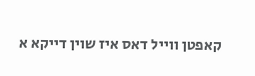קאפטן ווייל דאס איז שוין דייקא א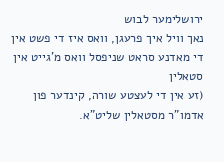ירושלימער לבוש
נאך וויל איך פרעגן, וואס איז די פשט אין די מאדנע סראט שניפסל וואס מ'גייט אין סטאלין
(זע אין די לעצטע שורה, קינדער פון אדמו"ר מסטאלין שליט"א.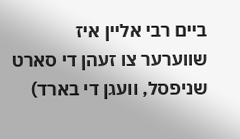ביים רבי אליין איז שווערער צו זעהן די סארט שניפסל, וועגן די בארד)